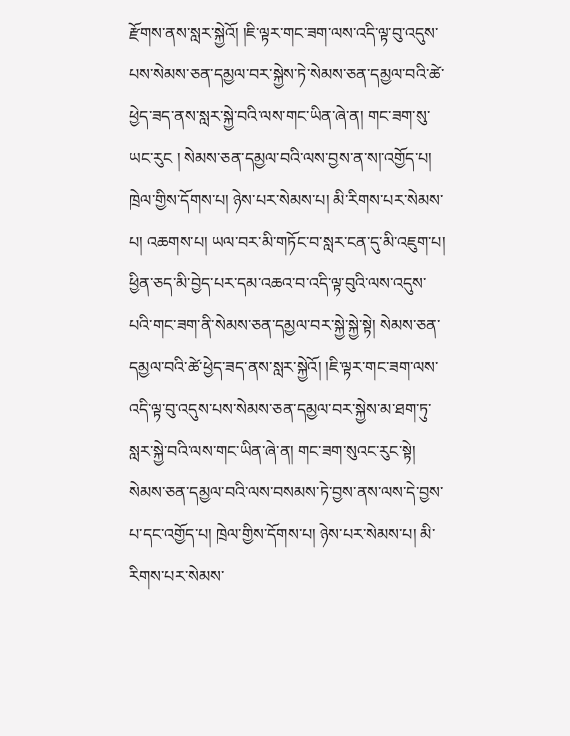རྫོགས་ནས་སླར་སྐྱེའོ། །ཇི་ལྟར་གང་ཟག་ལས་འདི་ལྟ་བུ་འདུས་པས་སེམས་ཅན་དམྱལ་བར་སྐྱེས་ཏེ་སེམས་ཅན་དམྱལ་བའི་ཚེ་ཕྱེད་ཟད་ནས་སླར་སྐྱེ་བའི་ལས་གང་ཡིན་ཞེ་ན། གང་ཟག་སུ་ཡང་རུང ། སེམས་ཅན་དམྱལ་བའི་ལས་བྱས་ན་ས།་འགྱོད་པ། ཁྲེལ་གྱིས་དོགས་པ། ཉེས་པར་སེམས་པ། མི་རིགས་པར་སེམས་པ། འཆགས་པ། ཡལ་བར་མི་གཏོང་བ་སླར་ངན་དུ་མི་འཇུག་པ། ཕྱིན་ཅད་མི་བྱེད་པར་དམ་འཆའ་བ་འདི་ལྟ་བུའི་ལས་འདུས་པའི་གང་ཟག་ནི་སེམས་ཅན་དམྱལ་བར་སྐྱེ་སྐྱེ་སྟེ། སེམས་ཅན་དམྱལ་བའི་ཚེ་ཕྱེད་ཟད་ནས་སླར་སྐྱེའོ། །ཇི་ལྟར་གང་ཟག་ལས་འདི་ལྟ་བུ་འདུས་པས་སེམས་ཅན་དམྱལ་བར་སྐྱེས་མ་ཐག་ཏུ་སླར་སྐྱེ་བའི་ལས་གང་ཡིན་ཞེ་ན། གང་ཟག་སུའང་རུང་སྟེ། སེམས་ཅན་དམྱལ་བའི་ལས་བསམས་ཏེ་བྱས་ནས་ལས་དེ་བྱས་པ་དང་འགྱོད་པ། ཁྲེལ་གྱིས་དོགས་པ། ཉེས་པར་སེམས་པ། མི་རིགས་པར་སེམས་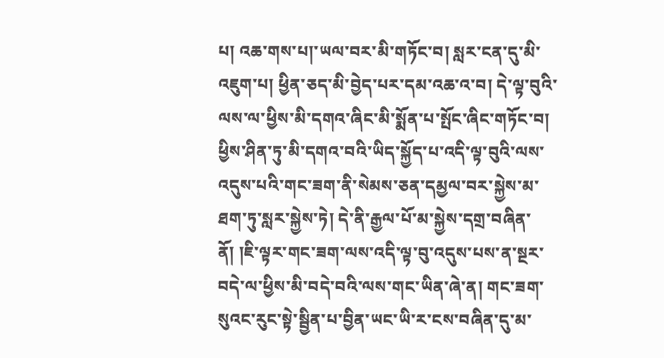པ། འཆ་གས་པ།་ཡལ་བར་མི་གཏོང་བ། སླར་ངན་དུ་མི་འཇུག་པ། ཕྱིན་ཅད་མི་བྱེད་པར་དམ་འཆ་འ་བ། དེ་ལྟ་བུའི་ལས་ལ་ཕྱིས་མི་དགའ་ཞིང་མི་སྨོན་པ་སྤོང་ཞིང་གཏོང་བ། ཕྱིས་ཤིན་ཏུ་མི་དགའ་བའི་ཡིད་སྐྱོད་པ་འདི་ལྟ་བུའི་ལས་འདུས་པའི་གང་ཟག་ནི་སེམས་ཅན་དམྱལ་བར་སྐྱེས་མ་ཐག་ཏུ་སླར་སྐྱེས་ཏེ། དེ་ནི་རྒྱལ་པོ་མ་སྐྱེས་དགྲ་བཞིན་ནོ། །ཇི་ལྟར་གང་ཟག་ལས་འདི་ལྟ་བུ་འདུས་པས་ན་སྔར་བདེ་ལ་ཕྱིས་མི་བདེ་བའི་ལས་གང་ཡིན་ཞེ་ན། གང་ཟག་སུའང་རུང་སྟེ་སྦྱིན་པ་བྱིན་ཡང་ཡི་ར་ངས་བཞིན་དུ་མ་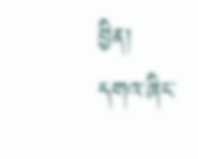བྱིན། དགའ་ཞིང་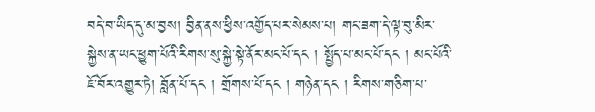བདེ་བ་ཡིད་དུ་མ་བྱས། བྱིན་ནས་ཕྱིས་འགྱོད་པར་སེམས་པ། གང་ཟག་དེ་ལྟ་བུ་མིར་སྐྱེས་ན་ཡང་ཕྱུག་པོའི་རིགས་སུ་སྐྱེ་སྟེ་ནོར་མང་པོ་དང ། སྤྱོད་པ་མང་པོ་དང ། མང་པོའི་ཇོ་བོར་འགྱུར་ཏེ། བློན་པོ་དང ། གྲོགས་པོ་དང ། གཉེན་དང ། རིགས་གཅིག་པ་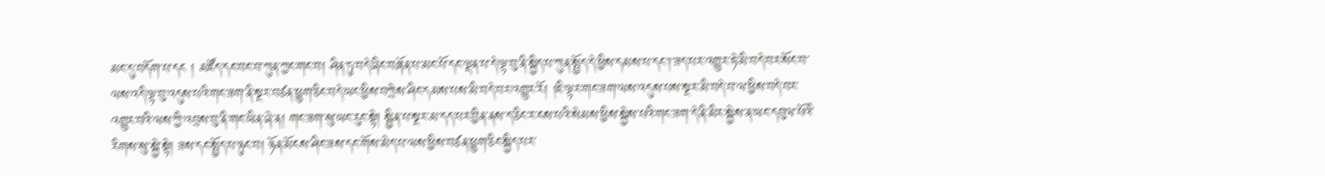མང་དུ་བདོག་པ་དང ། མཛོད་དང་བང་བ་ཀུན་ཀྱང་གང་བ། ཤིན་ཏུ་བདེ་ཞིང་བཞོན་པ་མང་པོ་དང་ལྡན་པ་དེ་ལྟ་བུ་ནི་སྐྱིད་པ་ཀུན་སྤྱོད་དེ་ཕྱིས་དམས་པ་དང་།་ཟད་པར་འགྱུར་ཏེ་མི་བདེ་བར་སོང་བ་ལས་འདི་ལྟ་བུ་འདུས་པའི་གང་ཟག་ནི་སྔར་བཙན་ཕྱུག་ཅིང་བདེ་ཡང་ཕྱིས་བཀྲེས་ཤིང་དམས་པས་མི་བདེ་བར་འགྱུར་རོ། །ཇི་ལྟར་གང་ཟག་ལས་འདུས་པས་སྔར་མི་བདེ་བ་ལ་ཕྱིས་བདེ་བར་འགྱུར་བའི་ལས་ཀྱི་འབྲས་བུ་ནི་གང་ཡིན་ཞེ་ན། གང་ཟག་སུ་ཡང་རུང་སྟེ། སྦྱིན་པ་སྔར་མ་དད་པར་བྱིན་ནས་ད་ཅིང་ར་ངས་པའི་སེམས་ཕྱིས་སྐྱེས་པའི་གང་ཟག་དེ་ནི་མིར་སྐྱེས་ན་ཡང་དབུལ་པོའི་རིགས་སུ་སྐྱེ་སྟེ། ཟས་དང་སྤྱོད་པ་ཉུང་བ། ཉོན་མོངས་ཤིང་ཟས་དང་གོས་མེད་པ་ལས་ཕྱིས་བཙན་ཕྱུག་ཅིང་སྐྱིད་པར་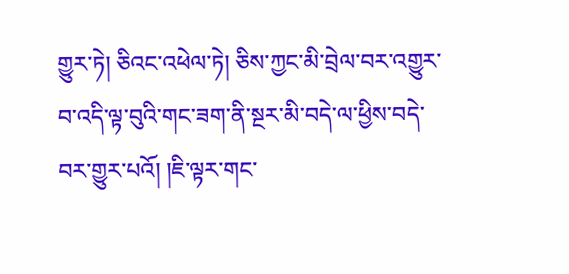གྱུར་ཏེ། ཅིའང་འཕེལ་ཏེ། ཅིས་ཀྱང་མི་བྲེལ་བར་འགྱུར་བ་འདི་ལྟ་བུའི་གང་ཟག་ནི་སྔར་མི་བདེ་ལ་ཕྱིས་བདེ་བར་གྱུར་པའོ། །ཇི་ལྟར་གང་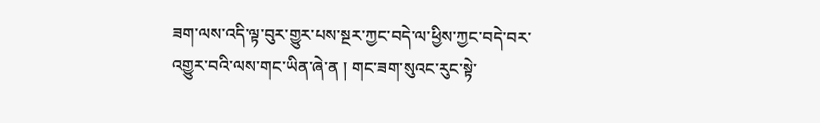ཟག་ལས་འདི་ལྟ་བུར་གྱུར་པས་སྔར་ཀྱང་བདེ་ལ་ཕྱིས་ཀྱང་བདེ་བར་འགྱུར་བའི་ལས་གང་ཡིན་ཞེ་ན ། གང་ཟག་སུའང་རུང་སྟེ་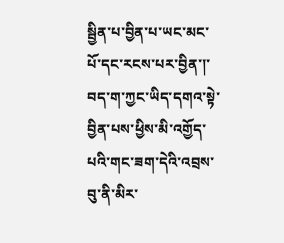སྦྱིན་པ་བྱིན་པ་ཡང་མང་པོ་དང་རངས་པར་བྱིན་།་བད་ག་ཀྱང་ཡིད་དགའ་སྟེ་བྱིན་པས་ཕྱིས་མི་འགྱོད་པའི་གང་ཟག་དེའི་འབྲས་བུ་ནི་མིར་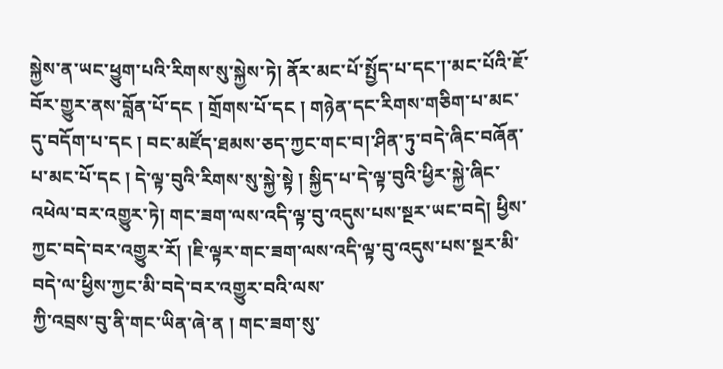སྐྱེས་ན་ཡང་ཕྱུག་པའི་རིགས་སུ་སྐྱེས་ཏེ། ནོར་མང་པོ་སྤྱོད་པ་དང་།་མང་པོའི་ཇོ་བོར་གྱུར་ནས་བློན་པོ་དང ། གྲོགས་པོ་དང ། གཉེན་དང་རིགས་གཅིག་པ་མང་དུ་བདོག་པ་དང ། བང་མཛོད་ཐམས་ཅད་ཀྱང་གང་བ།་ཤིན་ཏུ་བདེ་ཞིང་བཞོན་པ་མང་པོ་དང ། དེ་ལྟ་བུའི་རིགས་སུ་སྐྱེ་སྟེ ། སྐྱིད་པ་དེ་ལྟ་བུའི་ཕྱིར་སྐྱེ་ཞིང་འཕེལ་བར་འགྱུར་ཏེ། གང་ཟག་ལས་འདི་ལྟ་བུ་འདུས་པས་སྔར་ཡང་བདེ། ཕྱིས་ཀྱང་བདེ་བར་འགྱུར་རོ། །ཇི་ལྟར་གང་ཟག་ལས་འདི་ལྟ་བུ་འདུས་པས་སྔར་མི་བདེ་ལ་ཕྱིས་ཀྱང་མི་བདེ་བར་འགྱུར་བའི་ལས་
ཀྱི་འབྲས་བུ་ནི་གང་ཡིན་ཞེ་ན ། གང་ཟག་སུ་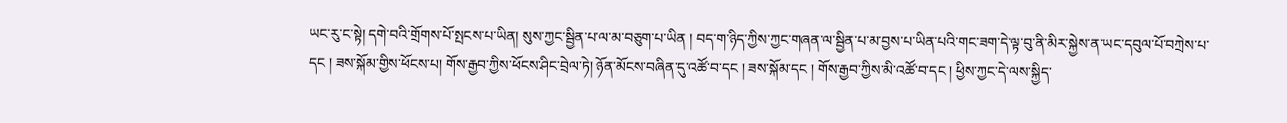ཡང་རུ་ང་སྟེ། དགེ་བའི་གྲོགས་པོ་སྤངས་པ་ཡིན། སུས་ཀྱང་སྦྱིན་པ་ལ་མ་བཅུག་པ་ཡིན ། བད་ག་ཉིད་ཀྱིས་ཀྱང་གཞན་ལ་སྦྱིན་པ་མ་བྱས་པ་ཡིན་པའི་གང་ཟག་དེ་ལྟ་བུ་ནི་མིར་སྐྱེས་ན་ཡང་དབུལ་པོ་བཀྲེས་པ་དང ། ཟས་སྐོམ་གྱིས་ཕོངས་པ། གོས་རྒྱབ་ཀྱིས་ཕོངས་ཤིང་བྲེལ་ཏེ། ཉོན་མོངས་བཞིན་དུ་འཚོ་བ་དང ། ཟས་སྐོམ་དང ། གོས་རྒྱབ་ཀྱིས་མི་འཚོ་བ་དང ། ཕྱིས་ཀྱང་དེ་ལས་སྐྱིད་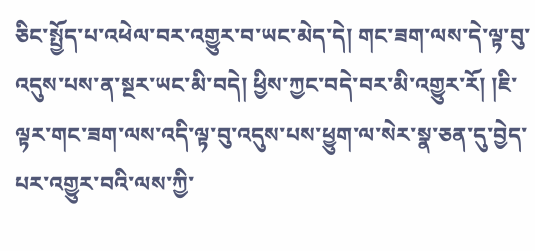ཅིང་སྤྱོད་པ་འཕེལ་བར་འགྱུར་བ་ཡང་མེད་དེ། གང་ཟག་ལས་དེ་ལྟ་བུ་འདུས་པས་ན་སྔར་ཡང་མི་བདེ། ཕྱིས་ཀྱང་བདེ་བར་མི་འགྱུར་རོ། །ཇི་ལྟར་གང་ཟག་ལས་འདི་ལྟ་བུ་འདུས་པས་ཕྱུག་ལ་སེར་སྣ་ཅན་དུ་བྱེད་པར་འགྱུར་བའི་ལས་ཀྱི་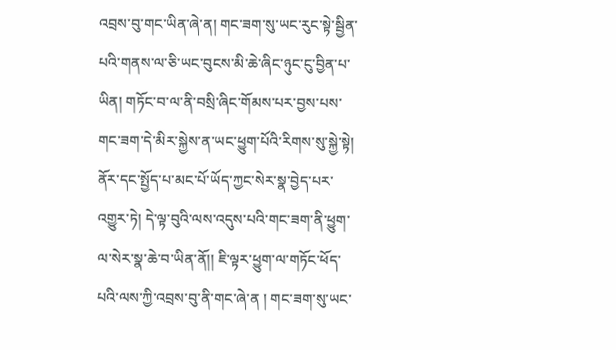འབྲས་བུ་གང་ཡིན་ཞེ་ན། གང་ཟག་སུ་ཡང་རུང་སྟེ་སྦྱིན་པའི་གནས་ལ་ཅི་ཡང་བུངས་མི་ཆེ་ཞིང་ཉུང་ངུ་བྱིན་པ་ཡིན། གཏོང་བ་ལ་ནི་བསྲི་ཞིང་གོམས་པར་བྱས་པས་གང་ཟག་དེ་མིར་སྐྱེས་ན་ཡང་ཕྱུག་པོའི་རིགས་སུ་སྐྱེ་སྟེ། ནོར་དང་སྤྱོད་པ་མང་པོ་ཡོད་ཀྱང་སེར་སྣ་བྱེད་པར་འགྱུར་ཏེ། དེ་ལྟ་བུའི་ལས་འདུས་པའི་གང་ཟག་ནི་ཕྱུག་ལ་སེར་སྣ་ཆེ་བ་ཡིན་ནོ།། ཇི་ལྟར་ཕྱུག་ལ་གཏོང་ཕོད་པའི་ལས་ཀྱི་འབྲས་བུ་ནི་གང་ཞེ་ན ། གང་ཟག་སུ་ཡང་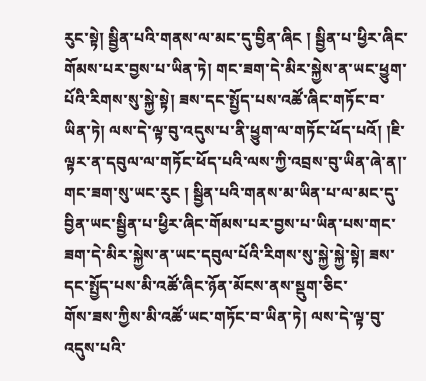རུང་སྟེ། སྦྱིན་པའི་གནས་ལ་མང་དུ་བྱིན་ཞིང ། སྦྱིན་པ་ཕྱིར་ཞིང་གོམས་པར་བྱས་པ་ཡིན་ཏེ། གང་ཟག་དེ་མིར་སྐྱེས་ན་ཡང་ཕྱུག་པོའི་རིགས་སུ་སྐྱེ་སྟེ། ཟས་དང་སྤྱོད་པས་འཚོ་ཞིང་གཏོང་བ་ཡིན་ཏེ། ལས་དེ་ལྟ་བུ་འདུས་པ་ནི་ཕྱུག་ལ་གཏོང་ཕོད་པའོ། །ཇི་ལྟར་ན་དབུལ་ལ་གཏོང་ཕོད་པའི་ལས་ཀྱི་འབྲས་བུ་ཡིན་ཞེ་ན།་གང་ཟག་སུ་ཡང་རུང ། སྦྱིན་པའི་གནས་མ་ཡིན་པ་ལ་མང་དུ་བྱིན་ཡང་སྦྱིན་པ་ཕྱིར་ཞིང་གོམས་པར་བྱས་པ་ཡིན་པས་གང་ཟག་དེ་མིར་སྐྱེས་ན་ཡང་དབུལ་པོའི་རིགས་སུ་སྐྱེ་སྐྱེ་སྟེ། ཟས་དང་སྤྱོད་པས་མི་འཚོ་ཞིང་ཉོན་མོངས་ནས་སྡུག་ཅིང་
གོས་ཟས་ཀྱིས་མི་འཚོ་ཡང་གཏོང་བ་ཡིན་ཏེ། ལས་དེ་ལྟ་བུ་འདུས་པའི་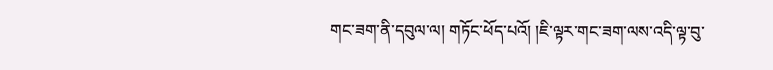གང་ཟག་ནི་དབུལ་ལ། གཏོང་ཕོད་པའོ། །ཇི་ལྟར་གང་ཟག་ལས་འདི་ལྟ་བུ་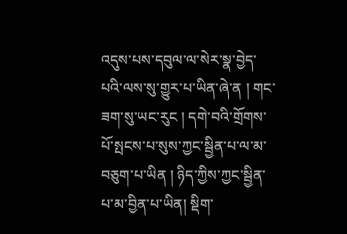འདུས་པས་དབུལ་ལ་སེར་སྣ་བྱེད་པའི་ལས་སུ་གྱུར་པ་ཡིན་ཞེ་ན ། གང་ཟག་སུ་ཡང་རུང ། དགེ་བའི་གྲོགས་པོ་སྤངས་པ་སུས་ཀྱང་སྦྱིན་པ་ལ་མ་བཅུག་པ་ཡིན ། ཉིད་ཀྱིས་ཀྱང་སྦྱིན་པ་མ་བྱིན་པ་ཡིན། སྡིག་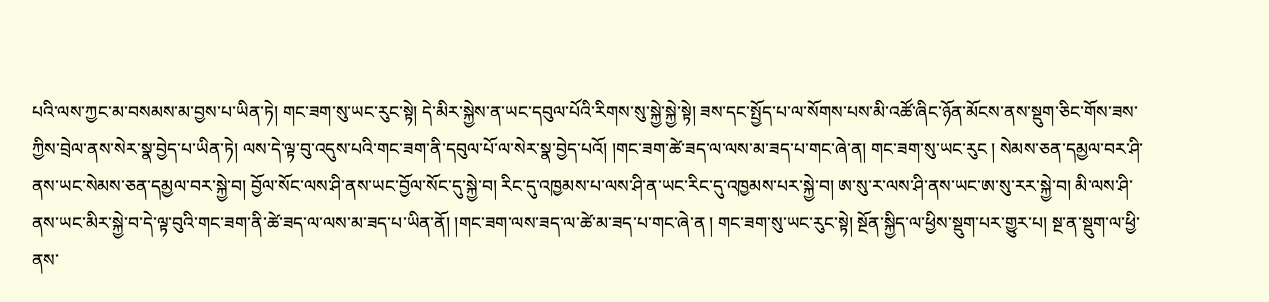པའི་ལས་ཀྱང་མ་བསམས་མ་བྱས་པ་ཡིན་ཏེ། གང་ཟག་སུ་ཡང་རུང་སྟེ། དེ་མིར་སྐྱེས་ན་ཡང་དབུལ་པོའི་རིགས་སུ་སྐྱེ་སྐྱེ་སྟེ། ཟས་དང་སྤྱོད་པ་ལ་སོགས་པས་མི་འཚོ་ཞིང་ཉོན་མོངས་ནས་སྡུག་ཅིང་གོས་ཟས་ཀྱིས་བྲེལ་ནས་སེར་སྣ་བྱེད་པ་ཡིན་ཏེ། ལས་དེ་ལྟ་བུ་འདུས་པའི་གང་ཟག་ནི་དབུལ་པོ་ལ་སེར་སྣ་བྱེད་པའོ། །གང་ཟག་ཚེ་ཟད་ལ་ལས་མ་ཟད་པ་གང་ཞེ་ན། གང་ཟག་སུ་ཡང་རུང ། སེམས་ཅན་དམྱལ་བར་ཤི་ནས་ཡང་སེམས་ཅན་དམྱལ་བར་སྐྱེ་བ། བྱོལ་སོང་ལས་ཤི་ནས་ཡང་བྱོལ་སོང་དུ་སྐྱེ་བ། རིང་དུ་འཁྱམས་པ་ལས་ཤི་ན་ཡང་རིང་དུ་འཁྱམས་པར་སྐྱེ་བ། ཨ་སུ་ར་ལས་ཤི་ནས་ཡང་ཨ་སུ་རར་སྐྱེ་བ། མི་ལས་ཤི་ནས་ཡང་མིར་སྐྱེ་བ་དེ་ལྟ་བུའི་གང་ཟག་ནི་ཚེ་ཟད་ལ་ལས་མ་ཟད་པ་ཡིན་ནོ། །གང་ཟག་ལས་ཟད་ལ་ཚེ་མ་ཟད་པ་གང་ཞེ་ན ། གང་ཟག་སུ་ཡང་རུང་སྟེ། སྔོན་སྐྱིད་ལ་ཕྱིས་སྡུག་པར་གྱུར་པ། སྔ་ན་སྡུག་ལ་ཕྱི་ནས་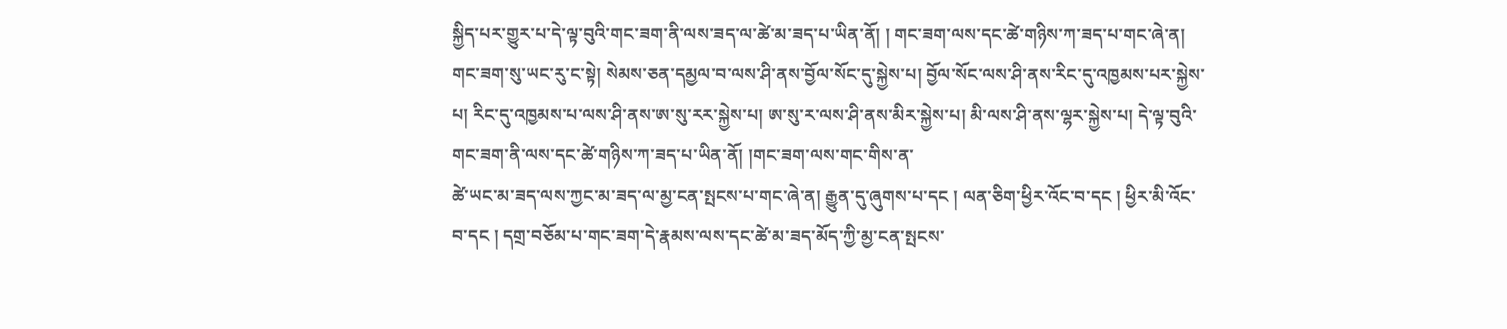སྐྱིད་པར་གྱུར་པ་དེ་ལྟ་བུའི་གང་ཟག་ནི་ལས་ཟད་ལ་ཚེ་མ་ཟད་པ་ཡིན་ནོ། ། གང་ཟག་ལས་དང་ཚེ་གཉིས་ཀ་ཟད་པ་གང་ཞེ་ན། གང་ཟག་སུ་ཡང་རུ་ང་སྟེ། སེམས་ཅན་དམྱལ་བ་ལས་ཤི་ནས་བྱོལ་སོང་དུ་སྐྱེས་པ། བྱོལ་སོང་ལས་ཤི་ནས་རིང་དུ་འཁྱམས་པར་སྐྱེས་པ། རིང་དུ་འཁྱམས་པ་ལས་ཤི་ནས་ཨ་སུ་རར་སྐྱེས་པ། ཨ་སུ་ར་ལས་ཤི་ནས་མིར་སྐྱེས་པ། མི་ལས་ཤི་ནས་ལྷར་སྐྱེས་པ། དེ་ལྟ་བུའི་གང་ཟག་ནི་ལས་དང་ཚེ་གཉིས་ཀ་ཟད་པ་ཡིན་ནོ། །གང་ཟག་ལས་གང་གིས་ན་
ཚེ་ཡང་མ་ཟད་ལས་ཀྱང་མ་ཟད་ལ་མྱ་ངན་སྤངས་པ་གང་ཞེ་ན། རྒྱུན་དུ་ཞུགས་པ་དང ། ལན་ཅིག་ཕྱིར་འོང་བ་དང ། ཕྱིར་མི་འོང་བ་དང ། དགྲ་བཅོམ་པ་གང་ཟག་དེ་རྣམས་ལས་དང་ཚེ་མ་ཟད་མོད་ཀྱི་མྱ་ངན་སྤངས་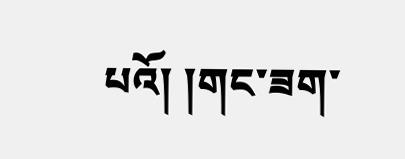པའོ། །གང་ཟག་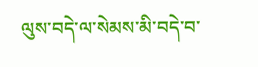ལུས་བདེ་ལ་སེམས་མི་བདེ་བ་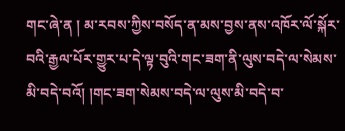གང་ཞེ་ན ། མ་རབས་ཀྱིས་བསོད་ན་མས་བྱས་ནས་འཁོར་ལོ་སྐོར་བའི་རྒྱལ་པོར་གྱུར་པ་དེ་ལྟ་བུའི་གང་ཟག་ནི་ལུས་བདེ་ལ་སེམས་མི་བདེ་བའོ། །གང་ཟག་སེམས་བདེ་ལ་ལུས་མི་བདེ་བ་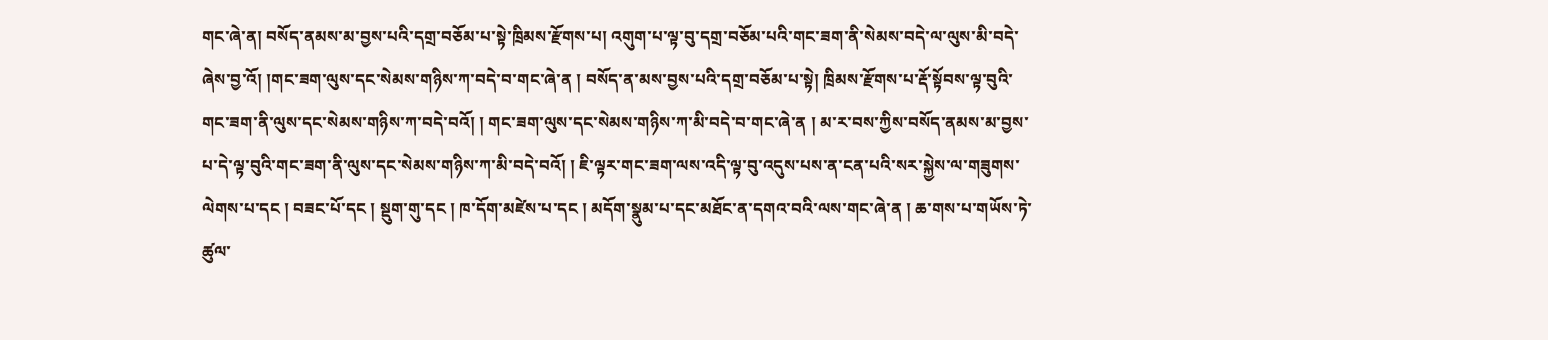གང་ཞེ་ན། བསོད་ནམས་མ་བྱས་པའི་དགྲ་བཅོམ་པ་སྟེ་ཁྲིམས་རྫོགས་པ། འགུག་པ་ལྟ་བུ་དགྲ་བཅོམ་པའི་གང་ཟག་ནི་སེམས་བདེ་ལ་ལུས་མི་བདེ་ཞེས་བྱ་འོ། །གང་ཟག་ལུས་དང་སེམས་གཉིས་ཀ་བདེ་བ་གང་ཞེ་ན ། བསོད་ན་མས་བྱས་པའི་དགྲ་བཅོམ་པ་སྟེ། ཁྲིམས་རྫོགས་པ་རྡོ་སྟོབས་ལྟ་བུའི་གང་ཟག་ནི་ལུས་དང་སེམས་གཉིས་ཀ་བདེ་བའོ། ། གང་ཟག་ལུས་དང་སེམས་གཉིས་ཀ་མི་བདེ་བ་གང་ཞེ་ན ། མ་ར་བས་ཀྱིས་བསོད་ནམས་མ་བྱས་པ་དེ་ལྟ་བུའི་གང་ཟག་ནི་ལུས་དང་སེམས་གཉིས་ཀ་མི་བདེ་བའོ། ། ཇི་ལྟར་གང་ཟག་ལས་འདི་ལྟ་བུ་འདུས་པས་ན་ངན་པའི་སར་སྐྱེས་ལ་གཟུགས་ལེགས་པ་དང ། བཟང་པོ་དང ། སྡུག་གུ་དང ། ཁ་དོག་མཛེས་པ་དང ། མདོག་སྣུམ་པ་དང་མཐོང་ན་དགའ་བའི་ལས་གང་ཞེ་ན ། ཆ་གས་པ་གཡོས་ཏེ་ཚུལ་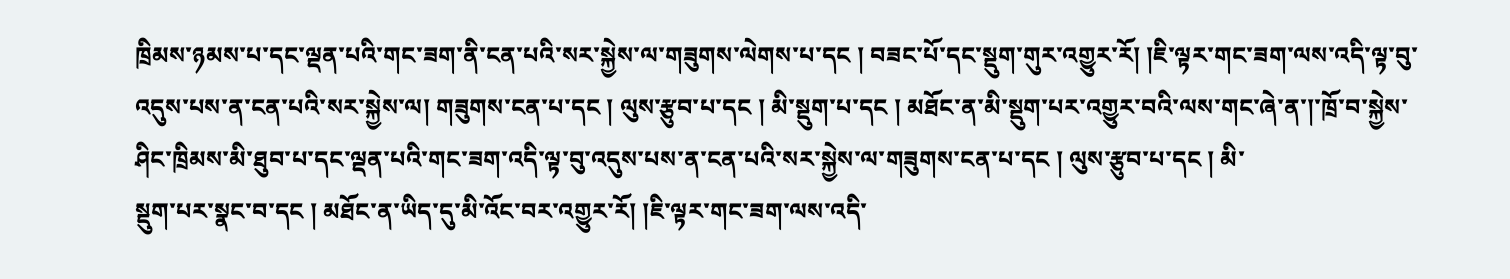ཁྲིམས་ཉམས་པ་དང་ལྡན་པའི་གང་ཟག་ནི་ངན་པའི་སར་སྐྱེས་ལ་གཟུགས་ལེགས་པ་དང ། བཟང་པོ་དང་སྡུག་གུར་འགྱུར་རོ། །ཇི་ལྟར་གང་ཟག་ལས་འདི་ལྟ་བུ་འདུས་པས་ན་ངན་པའི་སར་སྐྱེས་ལ། གཟུགས་ངན་པ་དང ། ལུས་རྩུབ་པ་དང ། མི་སྡུག་པ་དང ། མཐོང་ན་མི་སྡུག་པར་འགྱུར་བའི་ལས་གང་ཞེ་ན་།་ཁྲོ་བ་སྐྱེས་ཤིང་ཁྲིམས་མི་ཐུབ་པ་དང་ལྡན་པའི་གང་ཟག་འདི་ལྟ་བུ་འདུས་པས་ན་ངན་པའི་སར་སྐྱེས་ལ་གཟུགས་ངན་པ་དང ། ལུས་རྩུབ་པ་དང ། མི་
སྡུག་པར་སྣང་བ་དང ། མཐོང་ན་ཡིད་དུ་མི་འོང་བར་འགྱུར་རོ། །ཇི་ལྟར་གང་ཟག་ལས་འདི་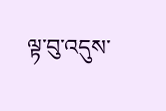ལྟ་བུ་འདུས་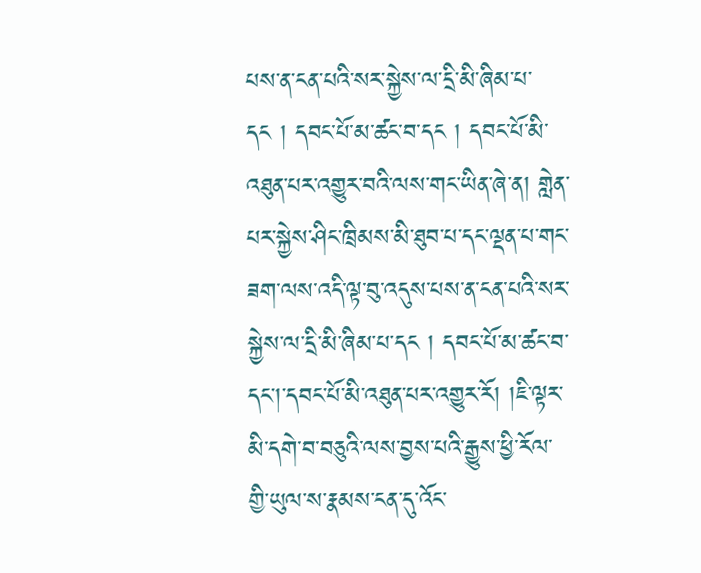པས་ན་ངན་པའི་སར་སྐྱེས་ལ་དྲི་མི་ཞིམ་པ་དང ། དབང་པོ་མ་ཚང་བ་དང ། དབང་པོ་མི་འཐུན་པར་འགྱུར་བའི་ལས་གང་ཡིན་ཞེ་ན། གླེན་པར་སྐྱེས་ཤིང་ཁྲིམས་མི་ཐུབ་པ་དང་ལྡན་པ་གང་ཟག་ལས་འདི་ལྟ་བུ་འདུས་པས་ན་ངན་པའི་སར་སྐྱེས་ལ་དྲི་མི་ཞིམ་པ་དང ། དབང་པོ་མ་ཚང་བ་དང་།་དབང་པོ་མི་འཐུན་པར་འགྱུར་རོ། །ཇི་ལྟར་མི་དགེ་བ་བཅུའི་ལས་བྱས་པའི་རྒྱུས་ཕྱི་རོལ་གྱི་ཡུལ་ས་རྣམས་ངན་དུ་འོང་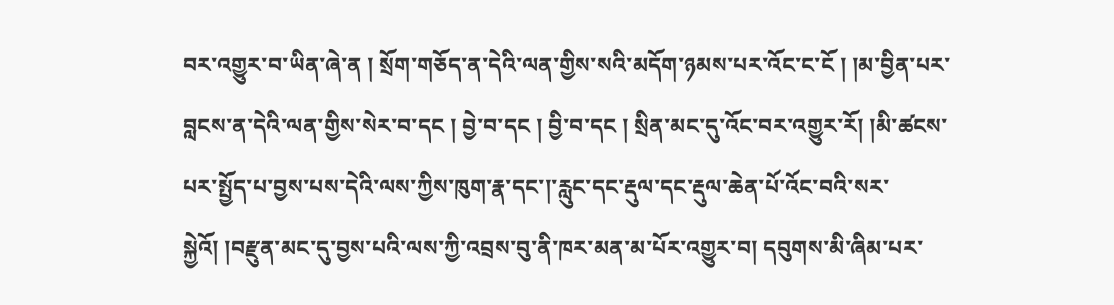བར་འགྱུར་བ་ཡིན་ཞེ་ན ། སྲོག་གཅོད་ན་དེའི་ལན་གྱིས་སའི་མདོག་ཉམས་པར་འོང་ང་ངོ ། །མ་བྱིན་པར་བླངས་ན་དེའི་ལན་གྱིས་སེར་བ་དང ། བྱེ་བ་དང ། བྱི་བ་དང ། སྲིན་མང་དུ་འོང་བར་འགྱུར་རོ། །མི་ཚངས་པར་སྤྱོད་པ་བྱས་པས་དེའི་ལས་ཀྱིས་ཁུག་རྣ་དང་།་རླུང་དང་རྡུལ་དང་རྡུལ་ཆེན་པོ་འོང་བའི་སར་སྐྱེའོ། །བརྫུན་མང་དུ་བྱས་པའི་ལས་ཀྱི་འབྲས་བུ་ནི་ཁར་མན་མ་པོར་འགྱུར་བ། དབུགས་མི་ཞིམ་པར་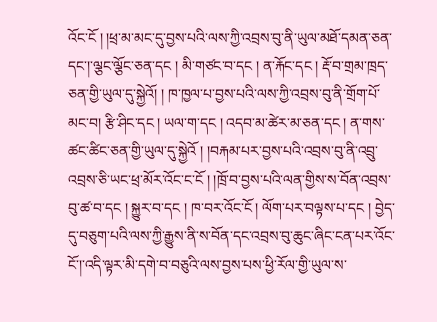འོང་ངོ ། །ཕྲ་མ་མང་དུ་བྱས་པའི་ལས་ཀྱི་འབྲས་བུ་ནི་ཡུལ་མཐོ་དམན་ཅན་དང་།་ལྕང་ལྕོང་ཅན་དང ། མི་གཙང་བ་དང ། ན་རྐོང་དང ། རྡོ་བ་གྲམ་ཁྲད་ཅན་གྱི་ཡུལ་དུ་སྐྱེའོ། ། ཁ་ཁྱལ་པ་བྱས་པའི་ལས་ཀྱི་འབྲས་བུ་ནི་གྲོག་པོ་མང་བ། རྩི་ཤིང་དང ། ཡལ་ག་དང ། འདབ་མ་ཚེར་མ་ཅན་དང ། ན་གས་ཚང་ཚིང་ཅན་གྱི་ཡུལ་དུ་སྐྱེའོ ། །བརྐམ་པར་བྱས་པའི་འབྲས་བུ་ནི་འབྲུ་འབྲས་ཅི་ཡང་ཕྲ་མོར་འོང་ང་ངོ ། །ཁྲོ་བ་བྱས་པའི་ལན་གྱིས་ས་བོན་འབྲས་བུ་ཚ་བ་དང ། སྐྱུར་བ་དང ། ཁ་བར་འོང་ངོ ། ལོག་པར་བལྟས་པ་དང ། བྱེད་དུ་བཅུག་པའི་ལས་ཀྱི་རྒྱུས་ནི་ས་བོན་དང་འབྲས་བུ་ཆུང་ཞིང་ངན་པར་འོང་ངོ་།་འདི་ལྟར་མི་དགེ་བ་བཅུའི་ལས་བྱས་པས་ཕྱི་རོལ་གྱི་ཡུལ་ས་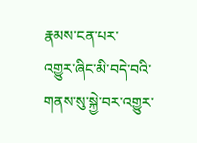རྣམས་ངན་པར་
འགྱུར་ཞིང་མི་བདེ་བའི་གནས་སུ་སྐྱེ་བར་འགྱུར་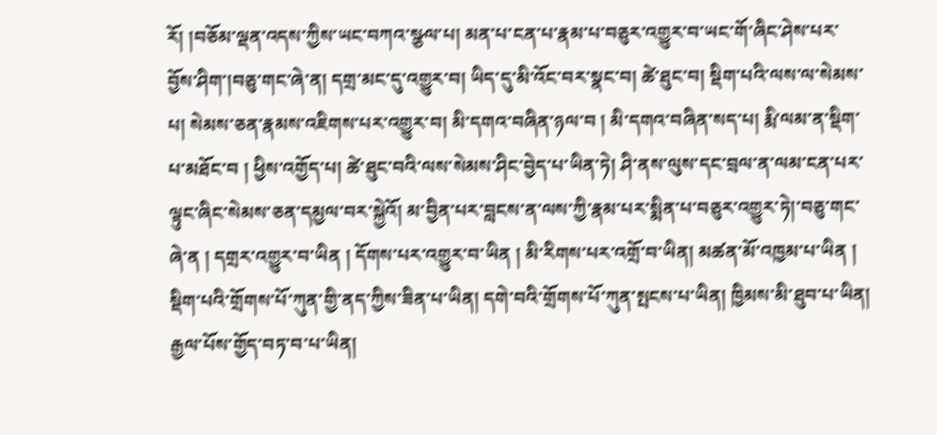རོ། །བཅོམ་ལྡན་འདས་ཀྱིས་ཡང་བཀའ་སྩལ་པ། མན་པ་ངན་པ་རྣམ་པ་བཅུར་འགྱུར་བ་ཡང་གོ་ཞིང་ཤེས་པར་བྱོས་ཤིག་།བཅུ་གང་ཞེ་ན། དགྲ་མང་དུ་འགྱུར་བ། ཡིད་དུ་མི་འོང་བར་སྣང་བ། ཚེ་ཐུང་བ། སྡིག་པའི་ལས་ལ་སེམས་པ། སེམས་ཅན་རྣམས་འཇིགས་པར་འགྱུར་བ། མི་དགའ་བཞིན་ཉལ་བ ། མི་དགའ་བཞིན་སད་པ། རྨི་ལམ་ན་སྡིག་པ་མཐོང་བ ། ཕྱིས་འགྱོད་པ། ཚེ་ཐུང་བའི་ལས་སེམས་ཤིང་བྱེད་པ་ཡིན་ཏེ། ཤི་ནས་ལུས་དང་བྲལ་ན་ལམ་ངན་པར་ལྟུང་ཞིང་སེམས་ཅན་དམྱལ་བར་སྐྱེའོ། མ་བྱིན་པར་བླངས་ན་ལས་ཀྱི་རྣམ་པར་སྨིན་པ་བཅུར་འགྱུར་ཏེ།་བཅུ་གང་ཞེ་ན ། དགྲར་འགྱུར་བ་ཡིན ། དོགས་པར་འགྱུར་བ་ཡིན ། མི་རིགས་པར་འགྲོ་བ་ཡིན། མཚན་མོ་འཁྱམ་པ་ཡིན ། སྡིག་པའི་གྲོགས་པོ་ཀུན་གྱི་ནད་ཀྱིས་ཟིན་པ་ཡིན། དགེ་བའི་གྲོགས་པོ་ཀུན་སྤངས་པ་ཡིན། ཁྱིམས་མི་ཐུབ་པ་ཡིན། རྒྱལ་པོས་གྱོད་བཏ་བ་པ་ཡིན།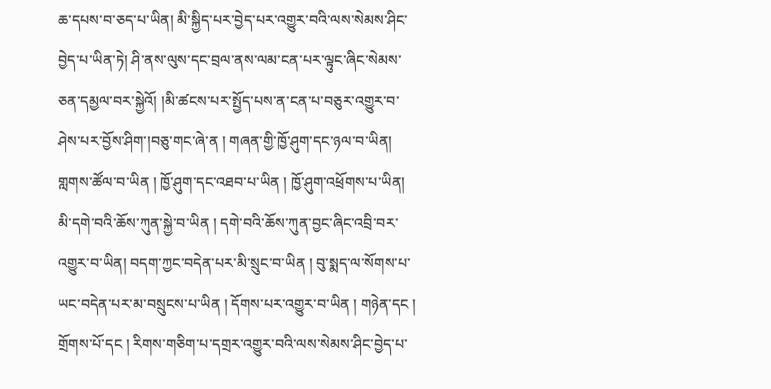ཆ་དཔས་བ་ཅད་པ་ཡིན། མི་སྐྱིད་པར་བྱེད་པར་འགྱུར་བའི་ལས་སེམས་ཤིང་བྱེད་པ་ཡིན་ཏེ། ཤི་ནས་ལུས་དང་བྲལ་ནས་ལམ་ངན་པར་ལྟུང་ཞིང་སེམས་ཅན་དམྱལ་བར་སྐྱེའོ། །མི་ཚངས་པར་སྤྱོད་པས་ན་ངན་པ་བཅུར་འགྱུར་བ་ཤེས་པར་བྱོས་ཤིག་།བཅུ་གང་ཞེ་ན ། གཞན་གྱི་ཁྱོ་ཤུག་དང་ཉལ་བ་ཡིན། གླགས་ཚོལ་བ་ཡིན ། ཁྱོ་ཤུག་དང་འཐབ་པ་ཡིན ། ཁྱོ་ཤུག་འཕྲོགས་པ་ཡིན། མི་དགེ་བའི་ཆོས་ཀུན་སྐྱེ་བ་ཡིན ། དགེ་བའི་ཆོས་ཀུན་བྱང་ཞིང་འབྲི་བར་འགྱུར་བ་ཡིན། བདག་ཀྱང་བདེན་པར་མི་སྲུང་བ་ཡིན ། བུ་སྨད་ལ་སོགས་པ་ཡང་བདེན་པར་མ་བསྲུངས་པ་ཡིན ། དོགས་པར་འགྱུར་བ་ཡིན ། གཉེན་དང ། གྲོགས་པོ་དང ། རིགས་གཅིག་པ་དགྲར་འགྱུར་བའི་ལས་སེམས་ཤིང་བྱེད་པ་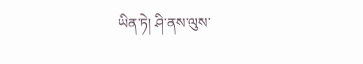ཡིན་ཏེ། ཤི་ནས་ལུས་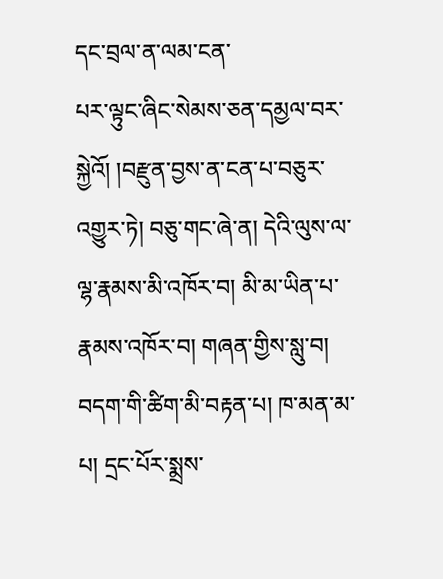དང་བྲལ་ན་ལམ་ངན་
པར་ལྟུང་ཞིང་སེམས་ཅན་དམྱལ་བར་སྐྱེའོ། །བརྫུན་བྱས་ན་ངན་པ་བཅུར་འགྱུར་ཏེ། བཅུ་གང་ཞེ་ན། དེའི་ལུས་ལ་ལྷ་རྣམས་མི་འཁོར་བ། མི་མ་ཡིན་པ་རྣམས་འཁོར་བ། གཞན་གྱིས་སླུ་བ། བདག་གི་ཚིག་མི་བརྟན་པ། ཁ་མན་མ་པ། དྲང་པོར་སྨྲས་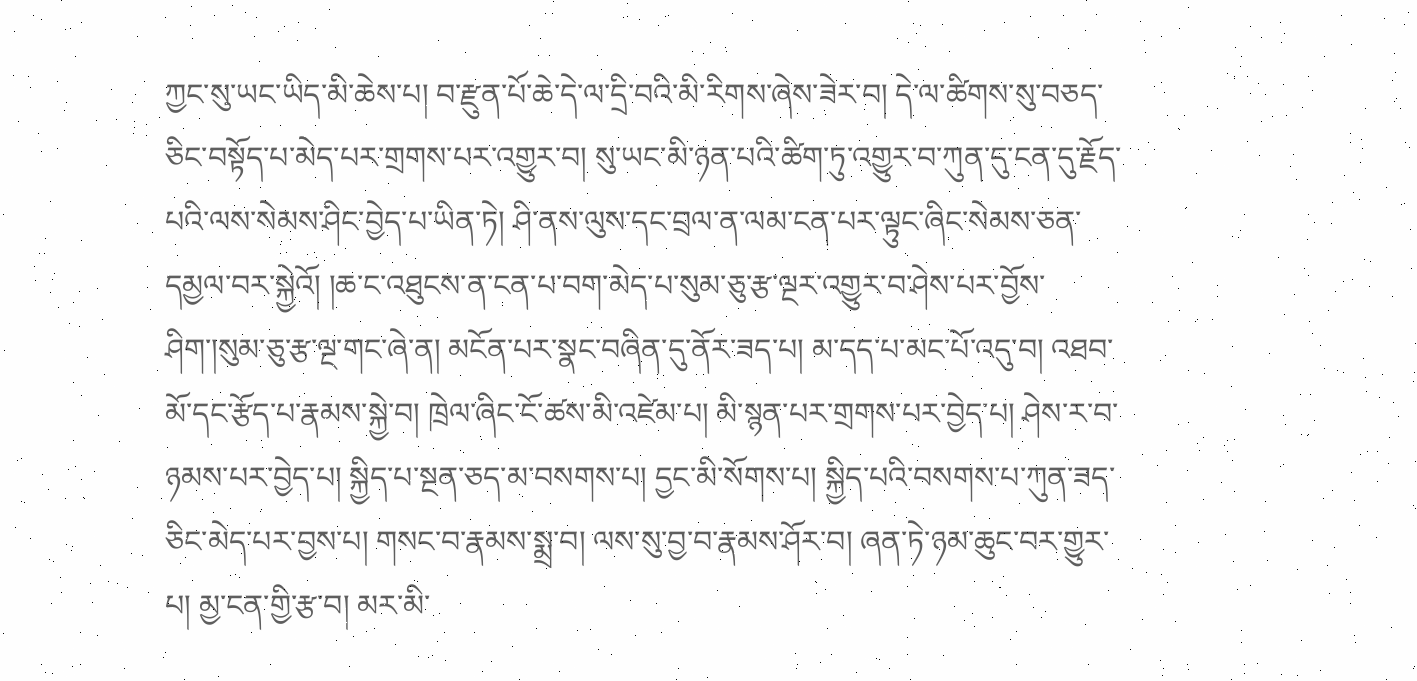ཀྱང་སུ་ཡང་ཡིད་མི་ཆེས་པ། བ་རྫུན་པོ་ཆེ་དེ་ལ་དྲི་བའི་མི་རིགས་ཞེས་ཟེར་བ། དེ་ལ་ཚིགས་སུ་བཅད་ཅིང་བསྟོད་པ་མེད་པར་གྲགས་པར་འགྱུར་བ། སུ་ཡང་མི་ཉན་པའི་ཚིག་ཏུ་འགྱུར་བ་ཀུན་དུ་ངན་དུ་རྗོད་པའི་ལས་སེམས་ཤིང་བྱེད་པ་ཡིན་ཏེ། ཤི་ནས་ལུས་དང་བྲལ་ན་ལམ་ངན་པར་ལྟུང་ཞིང་སེམས་ཅན་དམྱལ་བར་སྐྱེའོ། །ཆ་ང་འཐུངས་ན་ངན་པ་བག་མེད་པ་སུམ་ཅུ་རྩ་ལྔར་འགྱུར་བ་ཤེས་པར་བྱོས་ཤིག་།སུམ་ཅུ་རྩ་ལྔ་གང་ཞེ་ན། མངོན་པར་སྣང་བཞིན་དུ་ནོར་ཟད་པ། མ་དད་པ་མང་པོ་འདུ་བ། འཐབ་མོ་དང་རྩོད་པ་རྣམས་སྐྱེ་བ། ཁྲེལ་ཞིང་ངོ་ཚས་མི་འཛེམ་པ། མི་སྙན་པར་གྲགས་པར་བྱེད་པ། ཤེས་ར་བ་ཉམས་པར་བྱེད་པ། སྐྱིད་པ་སྔན་ཅད་མ་བསགས་པ། དྱང་མི་སོགས་པ། སྐྱིད་པའི་བསགས་པ་ཀུན་ཟད་ཅིང་མེད་པར་བྱས་པ། གསང་བ་རྣམས་སྨྲ་བ། ལས་སུ་བྱ་བ་རྣམས་ཤོར་བ། ཞན་ཏེ་ཉམ་ཆུང་བར་གྱུར་པ། མྱ་ངན་གྱི་རྩ་བ། མར་མི་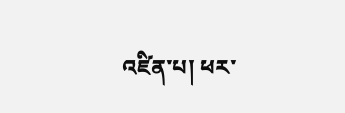འཛིན་པ། ཕར་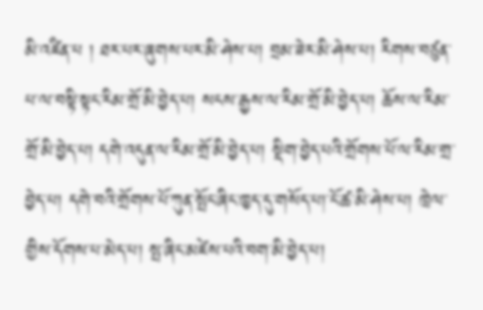མི་འཛིན་པ ། ཐར་པར་ཞུགས་པར་མི་ཤེས་པ། བྲམ་ཟེར་མི་ཤེས་པ། རིགས་བཙུན་པ་ལ་བསྟི་སྟང་རིམ་གྲོ་མི་བྱེད་པ། སངས་རྒྱས་ལ་རིམ་གྲོ་མི་བྱེད་པ། ཆོས་ལ་རིམ་གྲོ་མི་བྱེད་པ། དགེ་འདུན་ལ་རིམ་གྲོ་མི་བྱེད་པ། སྡིག་བྱེད་པའི་གྲོགས་པོ་ལ་རིམ་གྲ་བྱེད་པ། དགེ་བའི་གྲོགས་པོ་ཀུན་སྤོང་ཞིང་ཁྱད་དུ་གསོད་པ།་ངོ་ཚ་མི་ཤེས་པ། ཁྲེལ་གྱིས་དོགས་པ་མེད་པ། སྤ་ཞིང་མཛེས་པའི་བག་མི་བྱེད་པ།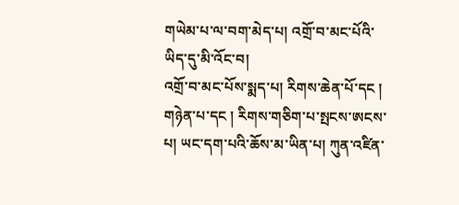གཡེམ་པ་ལ་བག་མེད་པ། འགྲོ་བ་མང་པོའི་ཡིད་དུ་མི་འོང་བ།
འགྲོ་བ་མང་པོས་སྨད་པ། རིགས་ཆེན་པོ་དང ། གཉེན་པ་དང ། རིགས་གཅིག་པ་སྤངས་ཨངས་པ། ཡང་དག་པའི་ཆོས་མ་ཡིན་པ། ཀུན་འཛིན་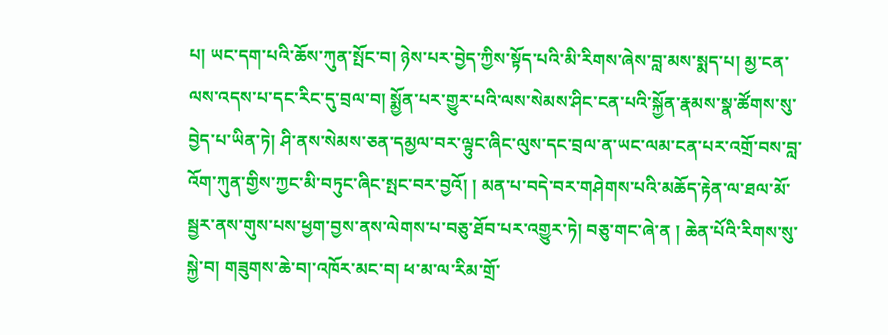པ། ཡང་དག་པའི་ཆོས་ཀུན་སྤོང་བ། ཉེས་པར་བྱེད་ཀྱིས་སྟོད་པའི་མི་རིགས་ཞེས་བླ་མས་སྨད་པ། མྱ་ངན་ལས་འདས་པ་དང་རིང་དུ་བྲལ་བ། སྨྱོན་པར་གྱུར་པའི་ལས་སེམས་ཤིང་ངན་པའི་སྐྱོན་རྣམས་སྣ་ཚོགས་སུ་བྱེད་པ་ཡིན་ཏེ། ཤི་ནས་སེམས་ཅན་དམྱལ་བར་ལྟུང་ཞིང་ལུས་དང་བྲལ་ན་ཡང་ལམ་ངན་པར་འགྲོ་བས་བླ་འོག་ཀུན་གྱིས་ཀྱང་མི་བཏུང་ཞིང་སྤང་བར་བྱའོ། ། མན་པ་བདེ་བར་གཤེགས་པའི་མཆོད་རྟེན་ལ་ཐལ་མོ་སྦྱར་ནས་གུས་པས་ཕྱག་བྱས་ནས་ལེགས་པ་བཅུ་ཐོབ་པར་འགྱུར་ཏེ། བཅུ་གང་ཞེ་ན ། ཆེན་པོའི་རིགས་སུ་སྐྱེ་བ། གཟུགས་ཆེ་བ།་འཁོར་མང་བ། ཕ་མ་ལ་རིམ་གྲོ་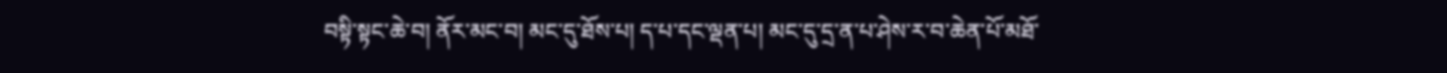བསྟི་སྟང་ཆེ་བ། ནོར་མང་བ། མང་དུ་ཐོས་པ། ད་པ་དང་ལྡན་པ། མང་དུ་དྲ་ན་པ་ཤེས་ར་བ་ཆེན་པོ་མཐོ་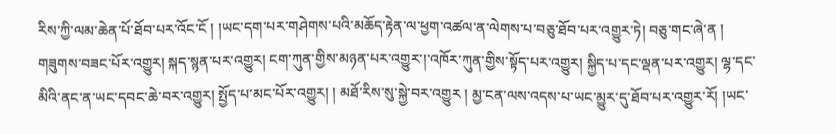རིས་ཀྱི་ལམ་ཆེན་པོ་ཐོབ་པར་འོང་ངོ ། །ཡང་དག་པར་གཤེགས་པའི་མཆོད་རྟེན་ལ་ཕྱག་འཚལ་ན་ལེགས་པ་བཅུ་ཐོབ་པར་འགྱུར་ཏེ། བཅུ་གང་ཞེ་ན ། གཟུགས་བཟང་པོར་འགྱུར། སྐད་སྙན་པར་འགྱུར། ངག་ཀུན་གྱིས་མཉན་པར་འགྱུར་།་འཁོར་ཀུན་གྱིས་སྟོད་པར་འགྱུར། སྐྱིད་པ་དང་ལྡན་པར་འགྱུར། ལྷ་དང་མིའི་ནང་ན་ཡང་དབང་ཆེ་བར་འགྱུར། སྤྱོད་པ་མང་པོར་འགྱུར། ། མཐོ་རིས་སུ་སྐྱེ་བར་འགྱུར ། མྱ་ངན་ལས་འདས་པ་ཡང་མྱུར་དུ་ཐོབ་པར་འགྱུར་རོ། །ཡང་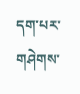དག་པར་གཤེགས་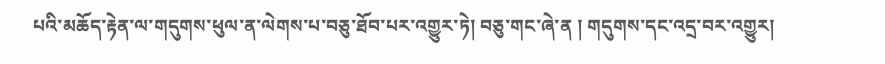པའི་མཆོད་རྟེན་ལ་གདུགས་ཕུལ་ན་ལེགས་པ་བཅུ་ཐོབ་པར་འགྱུར་ཏེ། བཅུ་གང་ཞེ་ན ། གདུགས་དང་འདྲ་བར་འགྱུར།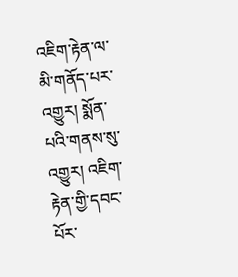འཇིག་རྟེན་ལ་མི་གནོད་པར་འགྱུར། སྨོན་པའི་གནས་སུ་འགྱུར། འཇིག་རྟེན་གྱི་དབང་པོར་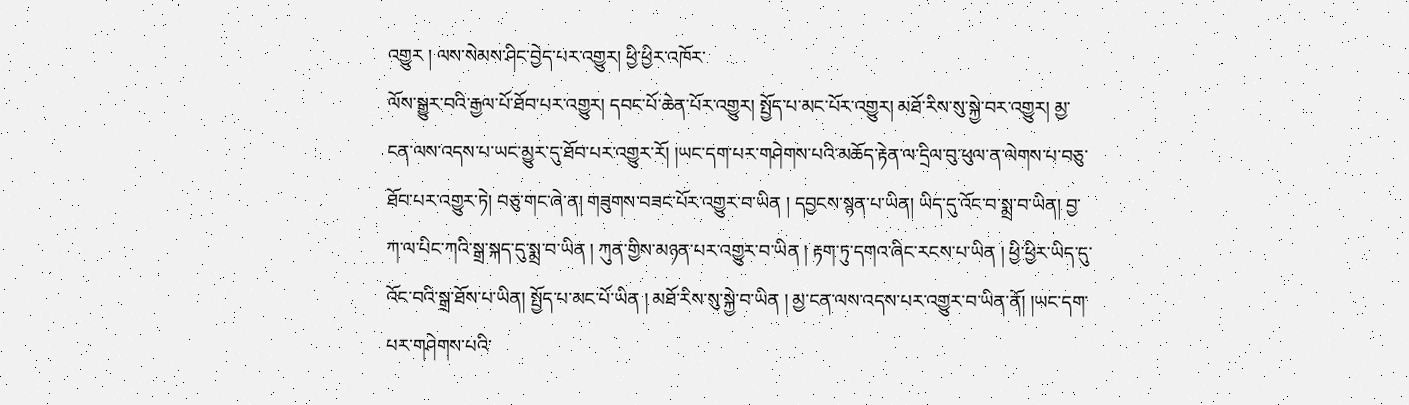འགྱུར ། ལས་སེམས་ཤིང་བྱེད་པར་འགྱུར། ཕྱི་ཕྱིར་འཁོར་
ལོས་སྒྱུར་བའི་རྒྱལ་པོ་ཐོབ་པར་འགྱུར། དབང་པོ་ཆེན་པོར་འགྱུར། སྤྱོད་པ་མང་པོར་འགྱུར། མཐོ་རིས་སུ་སྐྱེ་བར་འགྱུར། མྱ་ངན་ལས་འདས་པ་ཡང་མྱུར་དུ་ཐོབ་པར་འགྱུར་རོ། །ཡང་དག་པར་གཤེགས་པའི་མཆོད་རྟེན་ལ་དྲིལ་བུ་ཕུལ་ན་ལེགས་པ་བཅུ་ཐོབ་པར་འགྱུར་ཏེ། བཅུ་གང་ཞེ་ན། གཟུགས་བཟང་པོར་འགྱུར་བ་ཡིན ། དབྱངས་སྙན་པ་ཡིན། ཡིད་དུ་འོང་བ་སྨྲ་བ་ཡིན། བྱ་ཀ་ལ་པིང་ཀའི་སྒྲ་སྐད་དུ་སྨྲ་བ་ཡིན ། ཀུན་གྱིས་མཉན་པར་འགྱུར་བ་ཡིན ། རྟག་ཏུ་དགའ་ཞིང་རངས་པ་ཡིན ། ཕྱི་ཕྱིར་ཡིད་དུ་འོང་བའི་སྒྲ་ཐོས་པ་ཡིན། སྤྱོད་པ་མང་པོ་ཡིན ། མཐོ་རིས་སུ་སྐྱེ་བ་ཡིན ། མྱ་ངན་ལས་འདས་པར་འགྱུར་བ་ཡིན་ནོ། །ཡང་དག་པར་གཤེགས་པའི་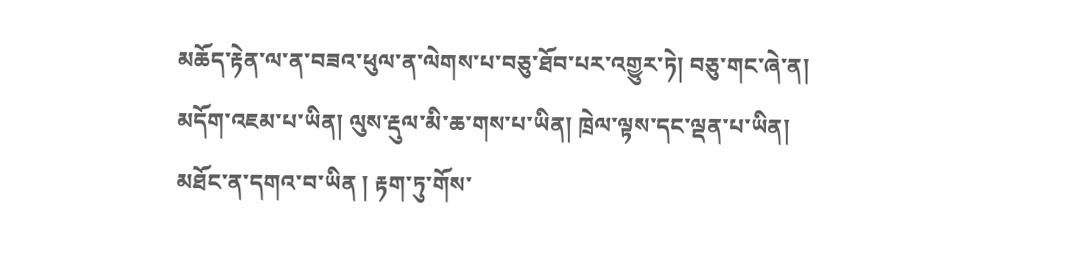མཆོད་རྟེན་ལ་ན་བཟའ་ཕུལ་ན་ལེགས་པ་བཅུ་ཐོབ་པར་འགྱུར་ཏེ། བཅུ་གང་ཞེ་ན། མདོག་འཇམ་པ་ཡིན། ལུས་རྡུལ་མི་ཆ་གས་པ་ཡིན། ཁྲེལ་ལྟས་དང་ལྡན་པ་ཡིན། མཐོང་ན་དགའ་བ་ཡིན ། རྟག་ཏུ་གོས་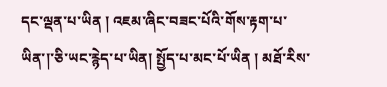དང་ལྡན་པ་ཡིན ། འཇམ་ཞིང་བཟང་པོའི་གོས་རྟག་པ་ཡིན་།་ཅི་ཡང་རྙེད་པ་ཡིན། སྤྱོད་པ་མང་པོ་ཡིན ། མཐོ་རིས་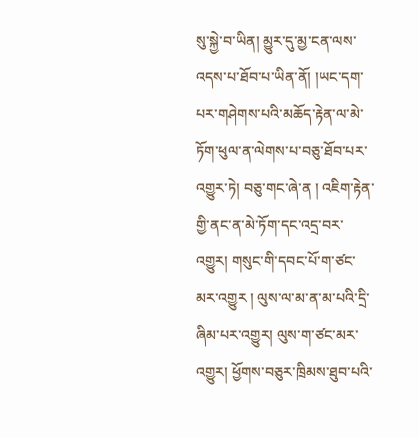སུ་སྐྱེ་བ་ཡིན། མྱུར་དུ་མྱ་ངན་ལས་འདས་པ་ཐོབ་པ་ཡིན་ནོ། །ཡང་དག་པར་གཤེགས་པའི་མཆོད་རྟེན་ལ་མེ་ཏོག་ཕུལ་ན་ལེགས་པ་བཅུ་ཐོབ་པར་འགྱུར་ཏེ། བཅུ་གང་ཞེ་ན ། འཇིག་རྟེན་གྱི་ནང་ན་མེ་ཏོག་དང་འདྲ་བར་འགྱུར། གསུང་གི་དབང་པོ་ག་ཙང་མར་འགྱུར ། ལུས་ལ་མ་ན་མ་པའི་དྲི་ཞིམ་པར་འགྱུར། ལུས་ག་ཙང་མར་འགྱུར། ཕྱོགས་བཅུར་ཁྲིམས་ཐུབ་པའི་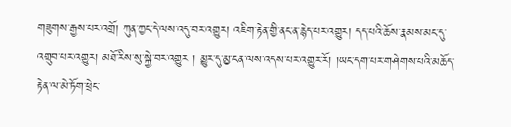གཟུགས་རྒྱས་པར་འགྲོ། ཀུན་ཀྱང་དེ་ལས་འདུ་བར་འགྱུར། འཇིག་རྟེན་གྱི་ནང་ན་རྙེད་པར་འགྱུར། དད་པའི་ཆོས་རྣམས་མང་དུ་འགྲུབ་པར་འགྱུར། མཐོ་རིས་སུ་སྐྱེ་བར་འགྱུར ། མྱུར་དུ་མྱ་ངན་ལས་འདས་པར་འགྱུར་རོ། །ཡང་དག་པར་གཤེགས་པའི་མཆོད་རྟེན་ལ་མེ་ཏོག་ཕྲེང་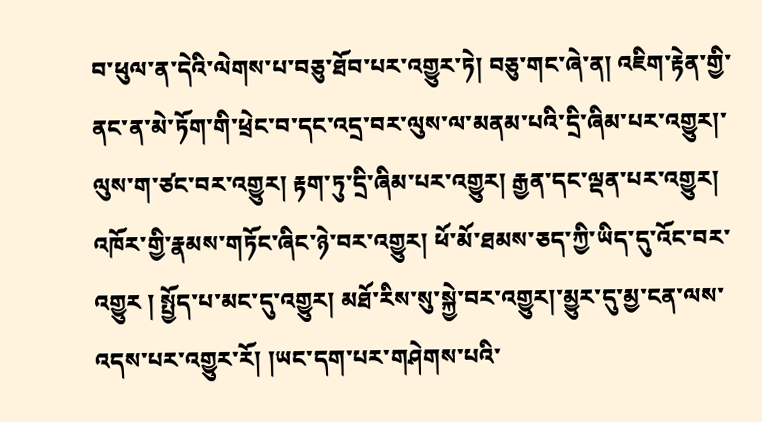བ་ཕུལ་ན་དེའི་ལེགས་པ་བཅུ་ཐོབ་པར་འགྱུར་ཏེ། བཅུ་གང་ཞེ་ན། འཇིག་རྟེན་གྱི་ནང་ན་མེ་ཏོག་གི་ཕྲེང་བ་དང་འདྲ་བར་ལུས་ལ་མནམ་པའི་དྲི་ཞིམ་པར་འགྱུར།་ལུས་ག་ཙང་བར་འགྱུར། རྟག་ཏུ་དྲི་ཞིམ་པར་འགྱུར། རྒྱན་དང་ལྡན་པར་འགྱུར། འཁོར་གྱི་རྣམས་གཏོང་ཞིང་ཉེ་བར་འགྱུར། ཕོ་མོ་ཐམས་ཅད་ཀྱི་ཡིད་དུ་འོང་བར་འགྱུར ། སྤྱོད་པ་མང་དུ་འགྱུར། མཐོ་རིས་སུ་སྐྱེ་བར་འགྱུར།་མྱུར་དུ་མྱ་ངན་ལས་འདས་པར་འགྱུར་རོ། །ཡང་དག་པར་གཤེགས་པའི་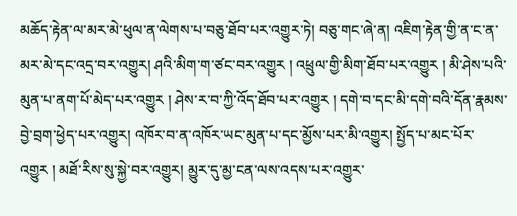མཆོད་རྟེན་ལ་མར་མེ་ཕུལ་ན་ལེགས་པ་བཅུ་ཐོབ་པར་འགྱུར་ཏེ། བཅུ་གང་ཞེ་ན། འཇིག་རྟེན་གྱི་ན་ང་ན་མར་མེ་དང་འདྲ་བར་འགྱུར། ཤའི་མིག་ག་ཙང་བར་འགྱུར ། འཕྲུལ་གྱི་མིག་ཐོབ་པར་འགྱུར ། མི་ཤེས་པའི་མུན་པ་ནག་པོ་མེད་པར་འགྱུར ། ཤེས་ར་བ་ཀྱི་འོད་ཐོབ་པར་འགྱུར ། དགེ་བ་དང་མི་དགེ་བའི་དོན་རྣམས་བྱེ་བྲག་ཕྱེད་པར་འགྱུར། འཁོར་བ་ན་འཁོར་ཡང་མུན་པ་དང་མྱོས་པར་མི་འགྱུར། སྤྱོད་པ་མང་པོར་འགྱུར ། མཐོ་རིས་སུ་སྐྱེ་བར་འགྱུར། མྱུར་དུ་མྱ་ངན་ལས་འདས་པར་འགྱུར་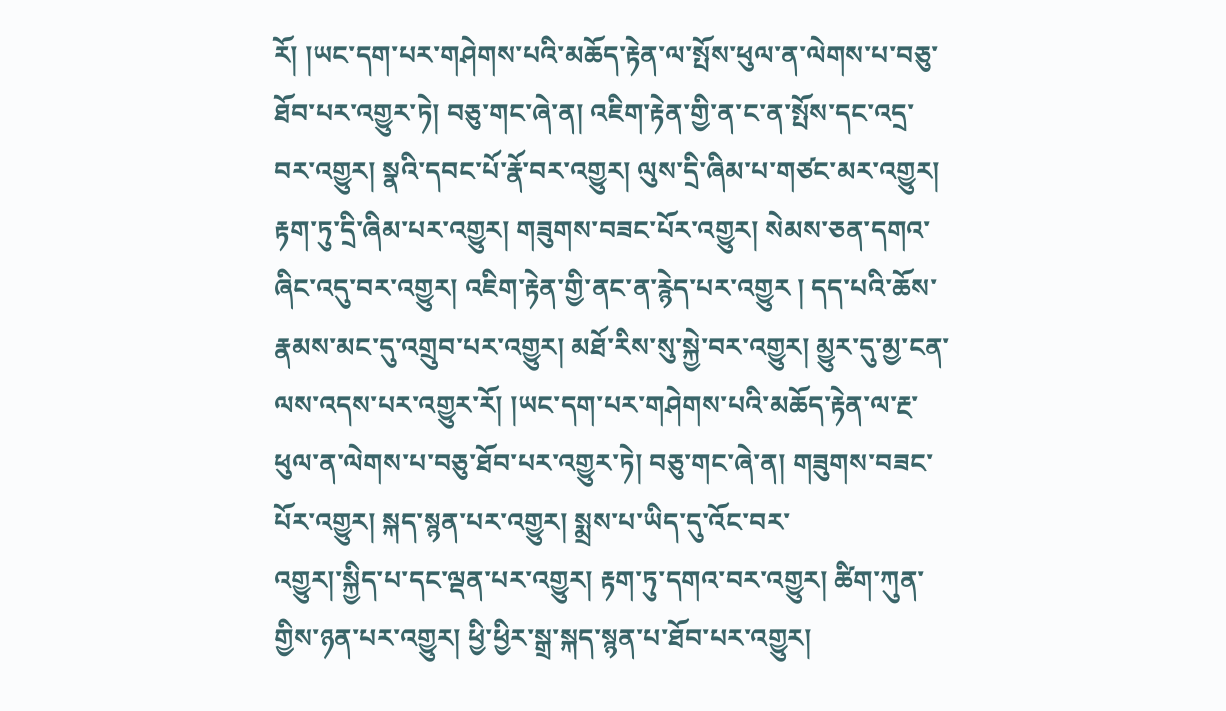རོ། །ཡང་དག་པར་གཤེགས་པའི་མཆོད་རྟེན་ལ་སྤོས་ཕུལ་ན་ལེགས་པ་བཅུ་ཐོབ་པར་འགྱུར་ཏེ། བཅུ་གང་ཞེ་ན། འཇིག་རྟེན་གྱི་ན་ང་ན་སྤོས་དང་འདྲ་བར་འགྱུར། སྣའི་དབང་པོ་རྣོ་བར་འགྱུར། ལུས་དྲི་ཞིམ་པ་གཙང་མར་འགྱུར། རྟག་ཏུ་དྲི་ཞིམ་པར་འགྱུར། གཟུགས་བཟང་པོར་འགྱུར། སེམས་ཅན་དགའ་ཞིང་འདུ་བར་འགྱུར། འཇིག་རྟེན་གྱི་ནང་ན་རྙེད་པར་འགྱུར ། དད་པའི་ཆོས་རྣམས་མང་དུ་འགྲུབ་པར་འགྱུར། མཐོ་རིས་སུ་སྐྱེ་བར་འགྱུར། མྱུར་དུ་མྱ་ངན་ལས་འདས་པར་འགྱུར་རོ། །ཡང་དག་པར་གཤེགས་པའི་མཆོད་རྟེན་ལ་རྔ་ཕུལ་ན་ལེགས་པ་བཅུ་ཐོབ་པར་འགྱུར་ཏེ། བཅུ་གང་ཞེ་ན། གཟུགས་བཟང་པོར་འགྱུར། སྐད་སྙན་པར་འགྱུར། སྨྲས་པ་ཡིད་དུ་འོང་བར་
འགྱུར།་སྐྱིད་པ་དང་ལྡན་པར་འགྱུར། རྟག་ཏུ་དགའ་བར་འགྱུར། ཚིག་ཀུན་གྱིས་ཉན་པར་འགྱུར། ཕྱི་ཕྱིར་སྒྲ་སྐད་སྙན་པ་ཐོབ་པར་འགྱུར།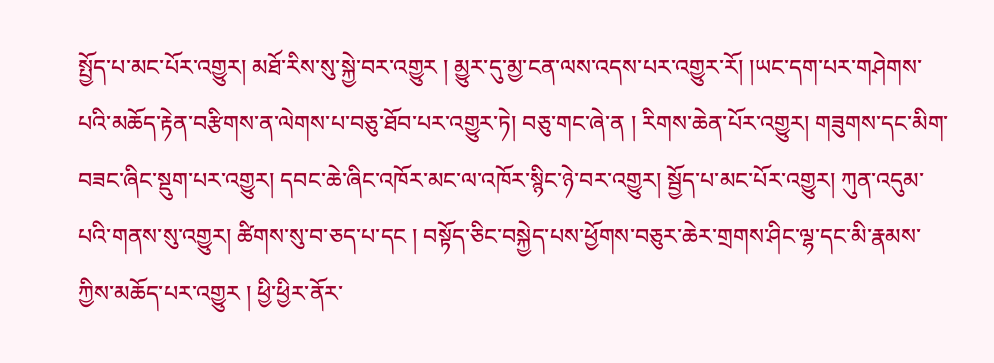སྤྱོད་པ་མང་པོར་འགྱུར། མཐོ་རིས་སུ་སྐྱེ་བར་འགྱུར ། མྱུར་དུ་མྱ་ངན་ལས་འདས་པར་འགྱུར་རོ། །ཡང་དག་པར་གཤེགས་པའི་མཆོད་རྟེན་བརྩིགས་ན་ལེགས་པ་བཅུ་ཐོབ་པར་འགྱུར་ཏེ། བཅུ་གང་ཞེ་ན ། རིགས་ཆེན་པོར་འགྱུར། གཟུགས་དང་མིག་བཟང་ཞིང་སྡུག་པར་འགྱུར། དབང་ཆེ་ཞིང་འཁོར་མང་ལ་འཁོར་སྙིང་ཉེ་བར་འགྱུར། སྦྱོད་པ་མང་པོར་འགྱུར། ཀུན་འདུམ་པའི་གནས་སུ་འགྱུར། ཚིགས་སུ་བ་ཅད་པ་དང ། བསྟོད་ཅིང་བསྐྱེད་པས་ཕྱོགས་བཅུར་ཆེར་གྲགས་ཤིང་ལྷ་དང་མི་རྣམས་ཀྱིས་མཆོད་པར་འགྱུར ། ཕྱི་ཕྱིར་ནོར་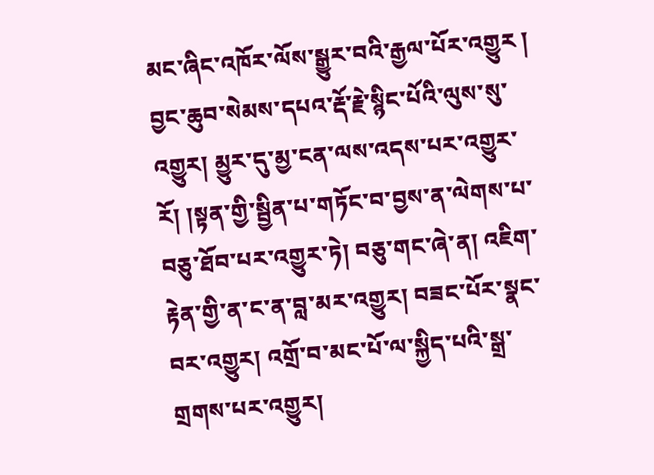མང་ཞིང་འཁོར་ལོས་སྒྱུར་བའི་རྒྱལ་པོར་འགྱུར ། བྱང་ཆུབ་སེམས་དཔའ་རྡོ་རྗེ་སྙིང་པོའི་ལུས་སུ་འགྱུར། མྱུར་དུ་མྱ་ངན་ལས་འདས་པར་འགྱུར་རོ། །སྟན་གྱི་སྦྱིན་པ་གཏོང་བ་བྱས་ན་ལེགས་པ་བཅུ་ཐོབ་པར་འགྱུར་ཏེ། བཅུ་གང་ཞེ་ན། འཇིག་རྟེན་གྱི་ན་ང་ན་བླ་མར་འགྱུར། བཟང་པོར་སྣང་བར་འགྱུར། འགྲོ་བ་མང་པོ་ལ་སྐྱིད་པའི་སྒྲ་གྲགས་པར་འགྱུར།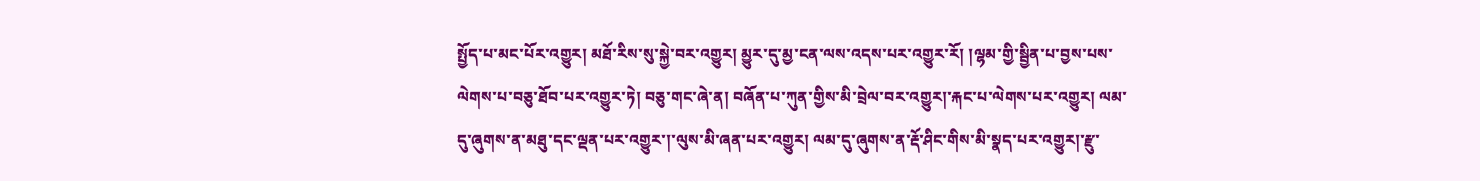སྤྱོད་པ་མང་པོར་འགྱུར། མཐོ་རིས་སུ་སྐྱེ་བར་འགྱུར། མྱུར་དུ་མྱ་ངན་ལས་འདས་པར་འགྱུར་རོ། །ལྷམ་གྱི་སྦྱིན་པ་བྱས་པས་ལེགས་པ་བཅུ་ཐོབ་པར་འགྱུར་ཏེ། བཅུ་གང་ཞེ་ན། བཞོན་པ་ཀུན་གྱིས་མི་བྲེལ་བར་འགྱུར།་རྐང་པ་ལེགས་པར་འགྱུར། ལམ་དུ་ཞུགས་ན་མཐུ་དང་ལྡན་པར་འགྱུར་།་ལུས་མི་ཞན་པར་འགྱུར། ལམ་དུ་ཞུགས་ན་རྡོ་ཤིང་གིས་མི་སྣད་པར་འགྱུར།་རྫུ་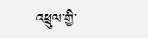འཕྲུལ་གྱི་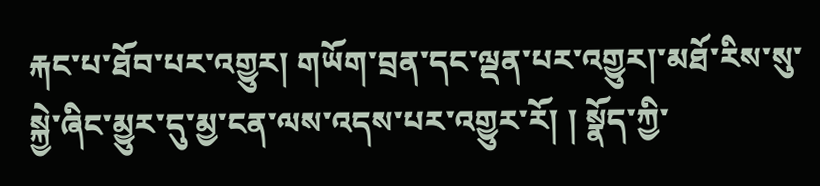རྐང་པ་ཐོབ་པར་འགྱུར། གཡོག་བྲན་དང་ལྡན་པར་འགྱུར།་མཐོ་རིས་སུ་སྐྱེ་ཞིང་མྱུར་དུ་མྱ་ངན་ལས་འདས་པར་འགྱུར་རོ། ། སྣོད་ཀྱི་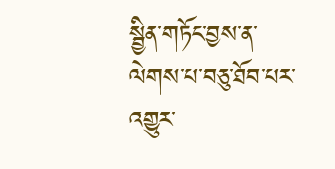སྦྱིན་གཏོང་བྱས་ན་ལེགས་པ་བཅུ་ཐོབ་པར་འགྱུར་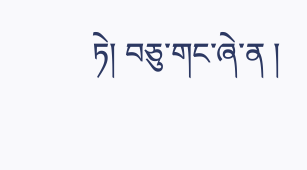ཏེ། བཅུ་གང་ཞེ་ན །